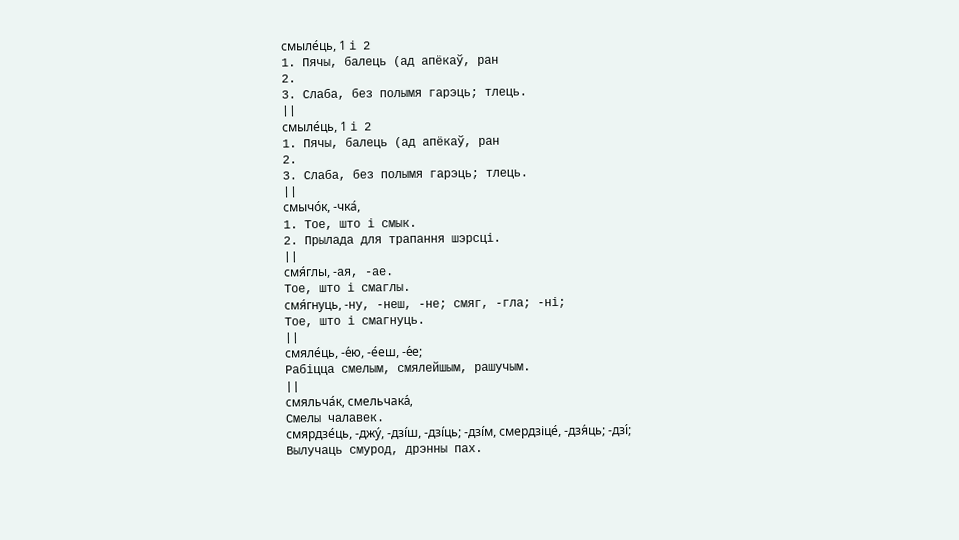смыле́ць, 1 і 2
1. Пячы, балець (ад апёкаў, ран
2.
3. Слаба, без полымя гарэць; тлець.
||
смыле́ць, 1 і 2
1. Пячы, балець (ад апёкаў, ран
2.
3. Слаба, без полымя гарэць; тлець.
||
смычо́к, -чка́,
1. Тое, што і смык.
2. Прылада для трапання шэрсці.
||
смя́глы, -ая, -ае.
Тое, што і смаглы.
смя́гнуць, -ну, -неш, -не; смяг, -гла; -ні;
Тое, што і смагнуць.
||
смяле́ць, -е́ю, -е́еш, -е́е;
Рабіцца смелым, смялейшым, рашучым.
||
смяльча́к, смельчака́,
Смелы чалавек.
смярдзе́ць, -джу́, -дзі́ш, -дзі́ць; -дзі́м, смердзіце́, -дзя́ць; -дзі́;
Вылучаць смурод, дрэнны пах.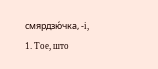смярдзю́чка, -і,
1. Тое, што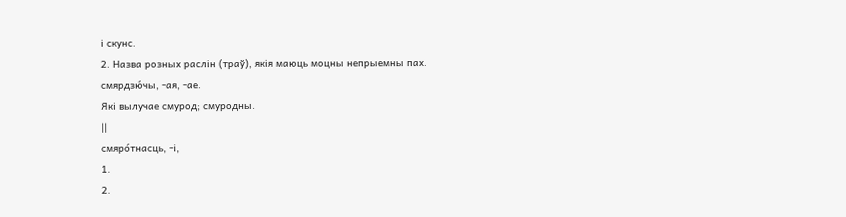і скунс.
2. Назва розных раслін (траў), якія маюць моцны непрыемны пах.
смярдзю́чы, -ая, -ае.
Які вылучае смурод; смуродны.
||
смяро́тнасць, -і,
1.
2.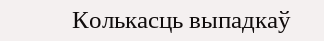Колькасць выпадкаў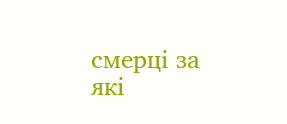смерці за які